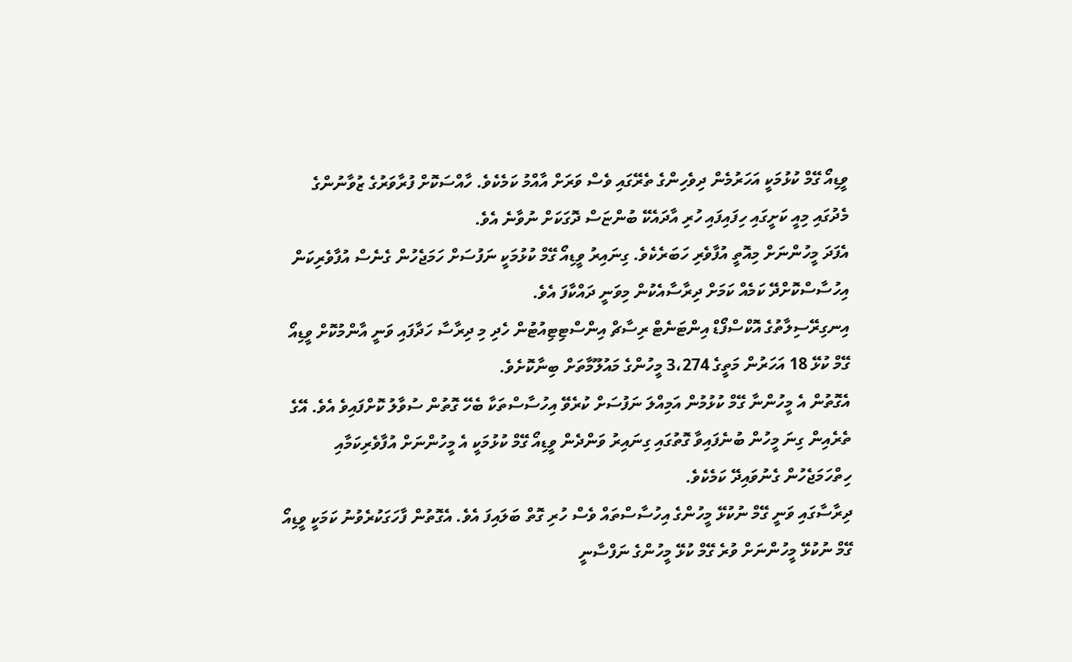ވީޑިއޯ ގޭމް ކުޅުމަކީ އަހަރުމެން ދިވެހިންގެ ތެރޭގައި ވެސް ވަރަށް އާއްމު ކަމެކެވެ. ހާއްސަކޮށް ފުރާވަރުގެ ޒުވާނުންގެ މެދުގައި މިއީ ކަށީގައި ހިފައިފައި ހުރި އާދައެކޭ ބުންޏަސް ދޮގަކަށް ނުވާނެ އެވެ.
އެފަދަ މީހުންނަށް މިއޮތީ އުފާވެރި ހަބަރެކެވެ. ގިނައިރު ވީޑިއޯ ގޭމް ކުޅުމަކީ ނަފުސަށް ހަމަޖެހުން ގެނެސް އުފާވެރިކަން އިހުސާސްކޮށްދޭ ކަމެއް ކަމަށް ދިރާސާއެކުން މިވަނީ ދައްކާފަ އެވެ.
އިނގިރޭސިލާތުގެ އޮކްސްފޯޑް އިންޓަނެޓް ރިސާޗް އިންސްޓިޓިއުޓުން ހެދި މި ދިރާސާ ހަދާފައި ވަނީ އާންމުކޮށް ވީޑިއޯ ގޭމް ކުޅޭ 18 އަހަރުން މަތީގެ 3،274 މީހުންގެ މައުލޫމާތަށް ބިނާކޮށެވެ.
އެގޮތުން އެ މީހުންނާ ގޭމް ކުޅުމުން އަމިއްލަ ނަފުސަށް ކުރެވޭ އިހުސާސްތަކާ ބެހޭ ގޮތުން ސުވާލު ކޮށްފައިވެ އެވެ. އޭގެ ތެރެއިން ގިނަ މީހުން ބުނެފައިވާ ގޮތުގައި ގިނައިރު ވަންދެން ވީޑިއޯ ގޭމް ކުޅުމަކީ އެ މީހުންނަށް އުފާވެރިކަމާއި ހިތްހަމަޖެހުން ގެނުވައިދޭ ކަމެކެވެ.
ދިރާސާގައި ވަނީ ގޭމް ނުކުޅޭ މީހުންގެ އިހުސާސްތައް ވެސް ހުރި ގޮތް ބަލައިފަ އެވެ. އެގޮތުން ފާހަގަކުރެވުނު ކަމަކީ ވީޑިއޯ ގޭމް ނުކުޅޭ މީހުންނަށް ވުރެ ގޭމް ކުޅޭ މީހުންގެ ނަފްސާނީ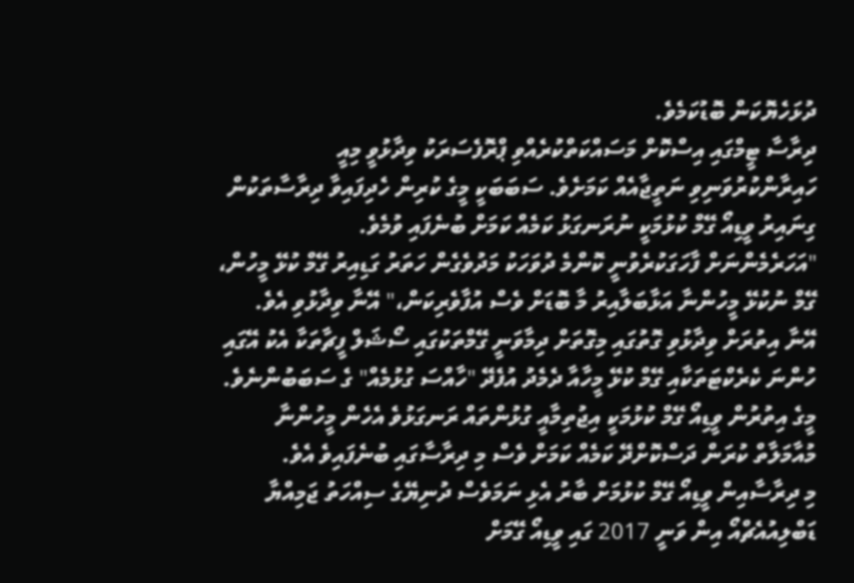ދުޅަހެޔޮކަން ބޮޑުކަމެވެ.
ދިރާސާ ޓީމްގައި އިސްކޮށް މަސައްކަތްކުރެއްވި ޕްރޮފެސަރަކު ވިދާޅުވީ މިއީ ހައިރާންކުރުވަނިވި ނަތީޖާއެއް ކަމަށެވެ. ސަބަބަކީ މީގެ ކުރިން ހެދިފައިވާ ދިރާސާތަކުން ގިނައިރު ވީޑިއޯ ގޭމް ކުޅުމަކީ ނުރަނގަޅު ކަމެއް ކަމަށް ބުނެފައި ވުމެވެ.
"އަހަރެމެންނަށް ފާހަގަކުރެވުނީ ކޮންމެ ދުވަހަކު މަދުވެގެން ހަތަރު ގަޑިއިރު ގޭމް ކުޅޭ މީހުން، ގޭމް ނުކުޅޭ މީހުންނާ އަޅާބަލާއިރު މާ ބޮޑަށް ވެސް އުފާވެރިކަން،" އޭނާ ވިދާޅުވި އެވެ.
އޭނާ އިތުރަށް ވިދާޅުވި ގޮތުގައި މިގޮތަށް ދިމާވަނީ ގޭމްތަކުގައި ސޯޝަލް ފީޗާތަކާ އެކު އޭގައި ހުންނަ ކެރެކްޓަތަކާއި ގޭމް ކުޅޭ މީހާއާ ދެމެދު އުފެދޭ "ހާއްސަ ގުޅުމެއް" ގެ ސަބަބުންނެވެ.
މީގެ އިތުރުން ވީޑިއޯ ގޭމް ކުޅުމަކީ އިޖުތިމާއީ ގުޅުންތައް ރަނގަޅުވެ އެހެން މީހުންނާ މުއާމަލާތް ކުރަން ދަސްކޮށްދޭ ކަމެއް ކަމަށް ވެސް މި ދިރާސާގައި ބުނެފައިވެ އެވެ.
މި ދިރާސާއިން ވީޑިއޯ ގޭމް ކުޅުމަށް ބާރު އެޅި ނަމަވެސް ދުނިޔޭގެ ސިއްހަތު ޖަމިއްޔާ ޑަބްލިއުއެޗްއޯ އިން ވަނީ 2017 ގައި ވީޑިއޯ ގޭމަށް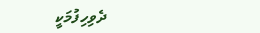ދެވިހިފުމަކީ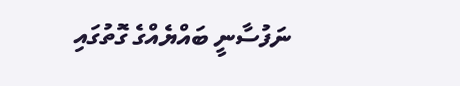ނަފުސާނީ ބައްޔެއްގެ ގޮތުގައި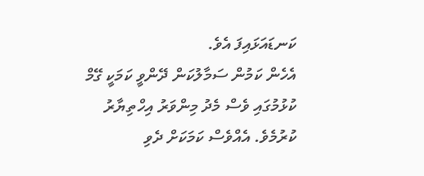ކަނޑައަޅައިފަ އެވެ.
އެހެން ކަމުން ސަމާލުކަން ދޭންވީ ކަމަކީ ގޭމް ކުޅުމުގައި ވެސް މެދު މިންވަރު އިހްތިޔާރު ކުރުމެވެ. އެއްވެސް ކަމަކަށް ދެވި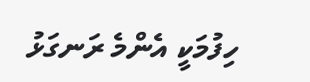ހިފުމަކީ އެންމެ ރަނގަޅު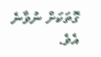ގޮތަކަށް ނުވާނެ އެވެ.